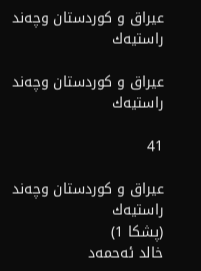عیراق و كوردستان وچه‌ند راستیه‌ك

عیراق و كوردستان وچه‌ند راستیه‌ك

41

عیراق و كوردستان وچه‌ند راستیه‌ك
(پشكا 1)
خالد ئه‌حمه‌د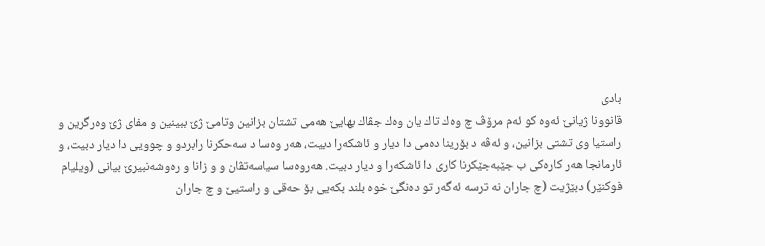بادى
قانوونا ژیانێ ئه‌وه‌ كو ئه‌م مرۆڤ چ وه‌ك تاك یان وه‌ك جڤاك بهایێ هه‌مى تشتان بزانین وتامێ ژێ ببینین و مفای ژێ وه‌رگرین و راستیا وى تشتى بزانین، و ئه‌ڤه‌ د بۆرینا ده‌مى دا دیار و ئاشكه‌را دبیت، هه‌ر وه‌سا د سه‌حكرنا رابردو و چوویى دا دیار دبیت، و ئارمانجا هه‌ر كاره‌كى ب جێبه‌جێكرنا كارى دا ئاشكه‌را و دیار دبیت. هه‌روه‌سا سیاسه‌تڤان و و زانا و ره‌وشه‌نبیرێ بیانى (ویلیام فوكنێر) دبێژیت (چ جاران نه‌ ترسه‌ ئه‌گه‌ر تو ده‌نگێ خوه‌ بلند بكه‌یى بۆ حه‌قى و راستیێ و چ جاران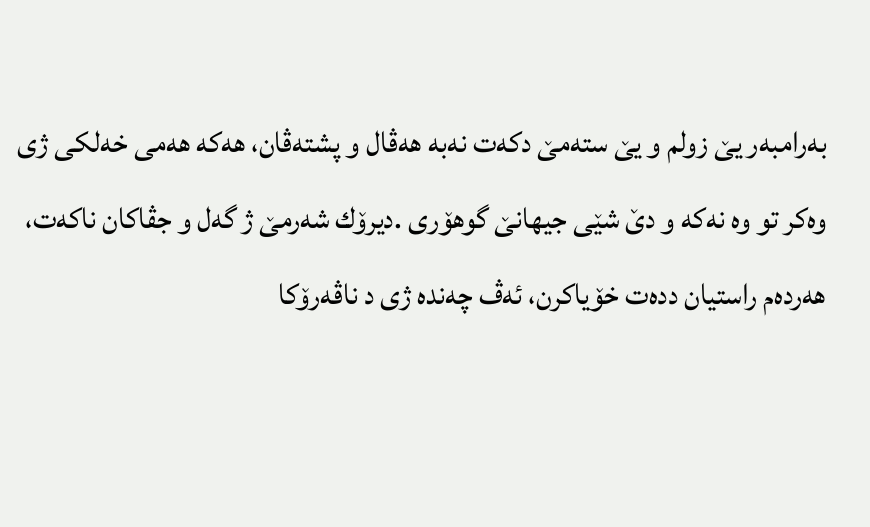به‌رامبه‌ر یێ زولم و یێ سته‌مێ دكه‌ت نه‌به‌ هه‌ڤال و پشته‌ڤان، هه‌كه‌ هه‌مى خه‌لكى ژى وه‌كر تو وه‌ نه‌كه‌ و دێ شێى جیهانێ گوهۆرى .دیرۆك شه‌رمێ ژ گه‌ل و جڤاكان ناكه‌ت، هه‌رده‌م راستیان دده‌ت خۆیاكرن، ئه‌ڤ چه‌نده‌ ژى د ناڤه‌رۆكا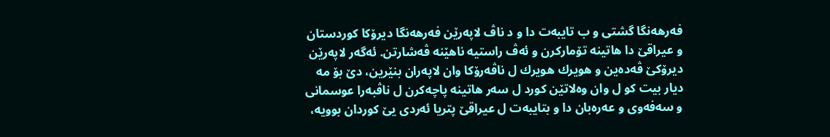فه‌رهه‌نگا گشتى و ب تایبه‌ت دا و د ناڤ لاپه‌رێن فه‌رهه‌نگا دیرۆكا كوردستان و عیراقێ دا هاتینه‌ تۆماركرن و ئه‌ڤ راستیه‌ ناهێنه‌ ڤه‌شارتن. ئه‌گه‌ر لاپه‌رێن دیرۆكێ ڤه‌ده‌ین و هویرك هویرك ل ناڤه‌رۆكا وان لاپه‌ران بنێرین، دێ بۆ مه‌ دیار بیت كو ل وان وه‌لاتێن كورد ل سه‌ر هاتینه‌ پاچه‌كرن ل ناڤبه‌را عوسمانى و سه‌فه‌وى و عه‌ره‌بان دا و بتایبه‌ت ل عیراقێ پتریا ئه‌ردى یێ كوردان بوویه‌،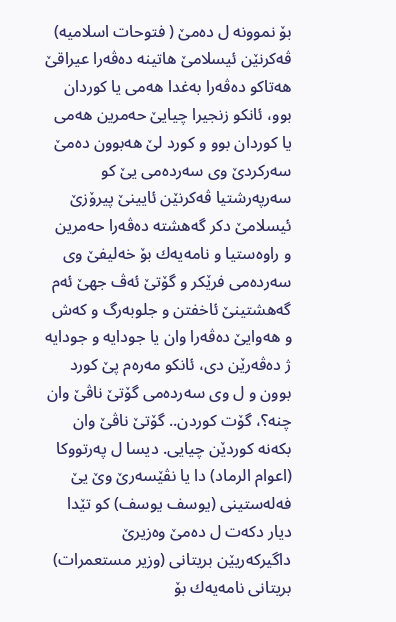بۆ نموونه‌ ل ده‌مێ ( فتوحات اسلامیه‌) ڤه‌كرنێن ئیسلامێ هاتینه‌ ده‌ڤه‌را عیراقێ هه‌تاكو ده‌ڤه‌را به‌غدا هه‌مى یا كوردان بوو، ئانكو زنجیرا چیایێ حه‌مرین هه‌مى یا كوردان بوو و كورد لێ هه‌بوون ده‌مێ سه‌ركردێ وى سه‌رده‌مى یێ كو سه‌رپه‌رشتیا ڤه‌كرنێن ئایینێ پیرۆزێ ئیسلامێ دكر گه‌هشته‌ ده‌ڤه‌را حه‌مرین و راوه‌ستیا و نامه‌یه‌ك بۆ خه‌لیفێ وى سه‌رده‌مى فرێكر و گۆتێ ئه‌ڤ جهێ ئه‌م گه‌هشتینێ ئاخفتن و جلوبه‌رگ و كه‌ش و هه‌وایێ ده‌ڤه‌را وان یا جودایه‌ و جودایه‌ ژ ده‌ڤه‌رێن دى، ئانكو مه‌ره‌م پێ كورد بوون و ل وى سه‌رده‌مى گۆتێ ناڤێ وان چنه‌؟، گۆت كوردن.. گۆتێ ناڤێ وان بكه‌نه‌ كوردێن چیایى. دیسا ل په‌رتووكا (اعوام الرماد) دا یا نڤێسه‌رێ وێ یێ فه‌له‌ستینى (یوسف یوسف) كو تێدا دیار دكه‌ت ل ده‌مێ وه‌زیرێ داگیركه‌ریێن بریتانى (وزیر مستعمرات) بریتانى نامه‌یه‌ك بۆ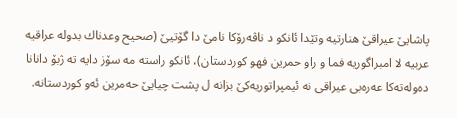پاشایێ عیراقێ هنارتیه‌ وتێدا ئانكو د ناڤه‌رۆكا نامێ دا گۆتیێ (صحیح وعدناك بدوله‌ عراقیه‌ عربیه‌ لا امبراگوریه‌ فما و را‌و حمرین فهو كوردستان)، ئانكو راسته‌ مه‌ سۆز دایه‌ ته‌ ژبۆ دانانا ده‌وله‌ته‌كا عه‌ره‌بی عیراقى نه‌ ئیمپراتوریه‌كێ بزانه‌ ل پشت چیایێ حه‌مرین ئه‌و كوردستانه‌.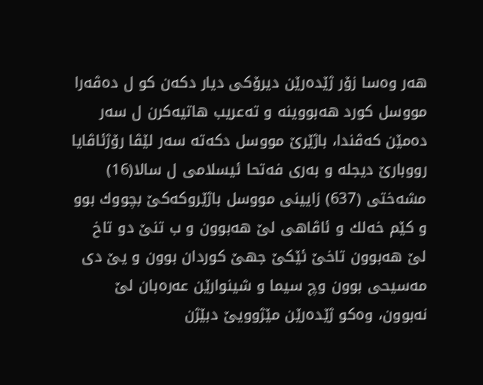هه‌ر وه‌سا زۆر ژێده‌رێن دیرۆكى دیار دكه‌ن كو ل ده‌ڤه‌را مووسل كورد هه‌بووینه‌ و ته‌عریب هاتیه‌كرن ل سه‌ر ده‌مێن كه‌ڤندا، باژێرێ مووسل دكه‌ته‌ سه‌ر لێڤا رۆژئاڤایا رووبارێ دیجله‌ و به‌رى فه‌تحا ئیسلامى ل سالا(16) مشه‌ختى (637) زایینى مووسل باژێروكه‌كێ بچووك بوو و كێم خه‌لك و ئاڤاهى لێ هه‌بوون و ب تنێ دو تاخ لێ هه‌بوون تاخێ ئێكێ جهێ كوردان بوون و یێ دى مه‌سیحى بوون وچ سیما و شینوارێن عه‌ره‌بان لێ نه‌بوون، وه‌كو ژێده‌رێن مێژوویێ دبێژن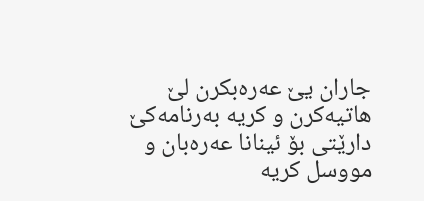جاران یێ عه‌ره‌بكرن لێ هاتیه‌كرن و كریه‌ به‌رنامه‌كێ دارێتى بۆ ئینانا عه‌ره‌بان و مووسل كریه‌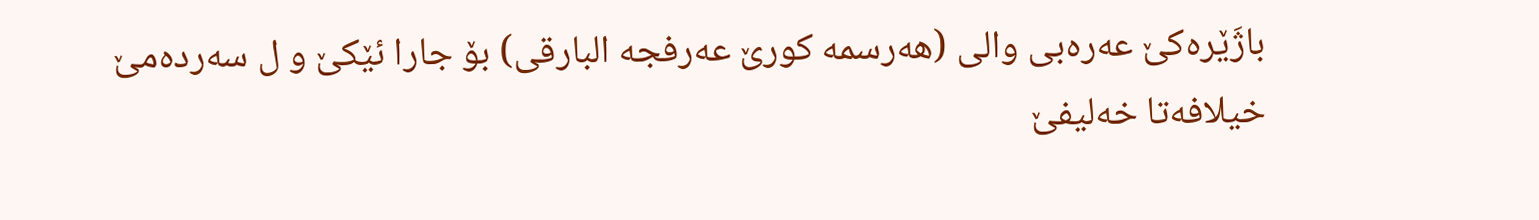باژَێره‌كێ عه‌ره‌بى والى (هه‌رسمه‌ كورێ عه‌رفجه‌ البارقى) بۆ جارا ئێكێ و ل سه‌رده‌مێ خیلافه‌تا خه‌لیفێ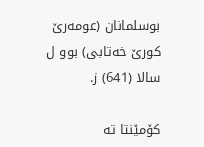بوسلمانان (عومه‌رێ كورێ خه‌تابى) بوو ل سالا (641) ز.

کۆمێنتا تە